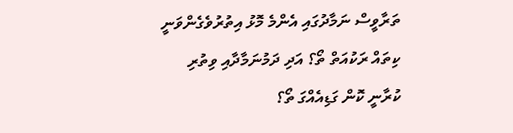ތަރާވީސް ނަމާދުގައި އެންމެ މޮޅު އިތުރުވެގެންވަނީ ކިތައް ރަކުއަތް ތޯ؟ އަދި ދަމުނަމާދާއި ވިތުރި ކުރާނީ ކޮން ގަޑިއެއްގަ ތޯ؟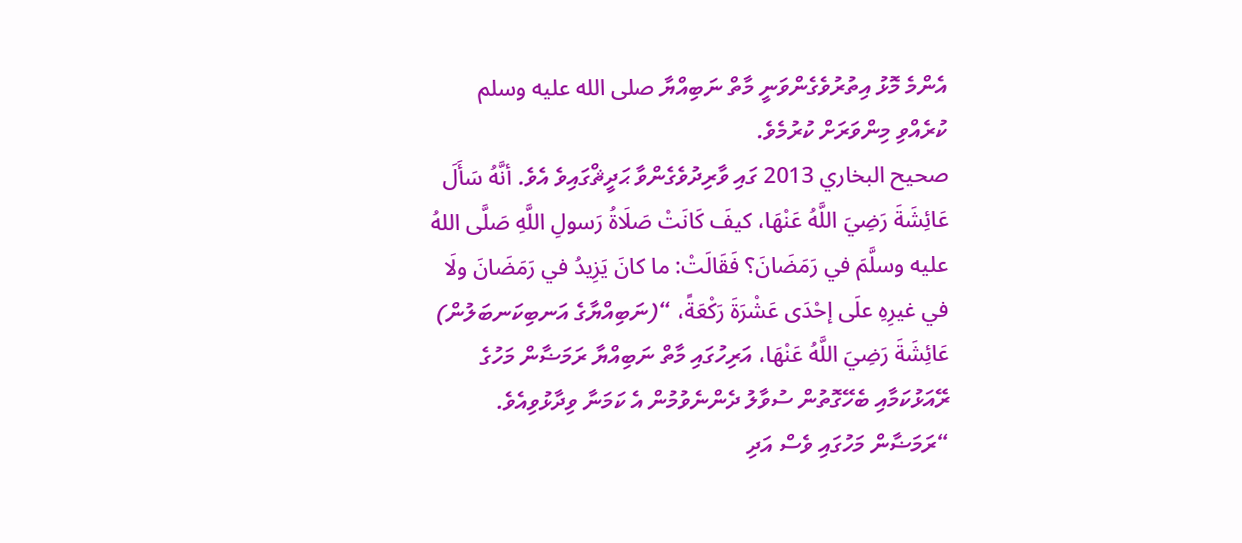އެންމެ މޮޅު އިތުރުވެގެންވަނީ މާތް ނަބިއްޔާ صلى الله عليه وسلم ކުރެއްވި މިންވަރަށް ކުރުމެވެ.
صحيح البخاري 2013 ގައި ވާރިދުވެގެންވާ ޙަދީޘްގައިވެ އެވެ. أنَّهُ سَأَلَ عَائِشَةَ رَضِيَ اللَّهُ عَنْهَا، كيفَ كَانَتْ صَلَاةُ رَسولِ اللَّهِ صَلَّى اللهُ عليه وسلَّمَ في رَمَضَانَ؟ فَقَالَتْ: ما كانَ يَزِيدُ في رَمَضَانَ ولَا في غيرِهِ علَى إحْدَى عَشْرَةَ رَكْعَةً، “(ނަބިއްޔާގެ އަނބިކަނބަލުން) عَائِشَةَ رَضِيَ اللَّهُ عَنْهَا، އަރިހުގައި މާތް ނަބިއްޔާ ރަމަޟާން މަހުގެ ރޭއަޅުކަމާއި ބެހޭގޮތުން ސުވާލު ދެންނެވުމުން އެ ކަމަނާ ވިދާޅުވިއެވެ. “ރަމަޟާން މަހުގައި ވެސް އަދި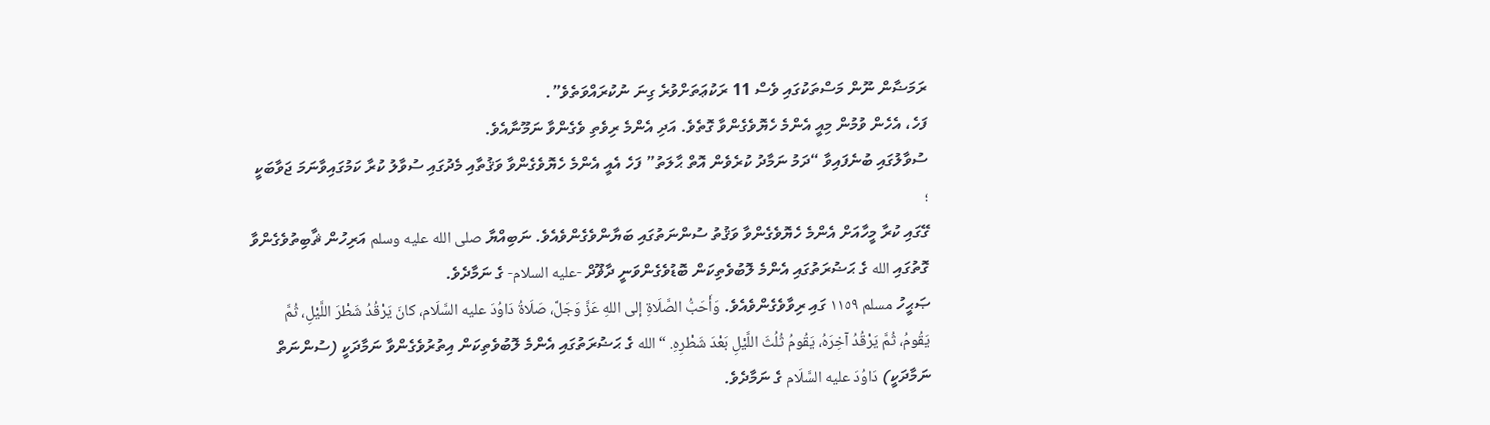ރަމަޟާން ނޫން މަސްތަކުގައި ވެސް 11 ރަކުޢަތަށްވުރެ ގިނަ ނުކުރައްވަތެވެ”.
ފަހެ، އެހެން ވުމުން މިއީ އެންމެ ހެޔޮވެގެންވާ ގޮތެވެ. އަދި އެންމެ ރިވެތި ވެގެންވާ ނަމޫނާއެވެ.
ސުވާލުގައި ބުނެފައިވާ “ދަމު ނަމާދު ކުރެވެން އޮތް ޙާލަތު” ފަހެ އެއީ އެންމެ ހެޔޮވެގެންވާ ވަޤުތާއި މެދުގައި ސުވާލު ކުރާ ކަމުގައިވާނަމަ ޖަވާބަކީ ؛
ގޭގައި ކުރާ މީހާއަށް އެންމެ ހެޔޮވެގެންވާ ވަޤުތު ސުންނަތުގައި ބަޔާންވެގެންވެއެވެ. ނަބިއްޔާ صلى الله عليه وسلم އަރިހުން ޘާބިތުވެގެންވާ ގޮތުގައި الله ގެ ޙަޟުރަތުގައި އެންމެ ލޮބުވެތިކަން ބޮޑުވެގެންވަނީ ދާޥޫދް -عليه السلام- ގެ ނަމާދެވެ.
ޞަޙީހު مسلم ١١٥٩ ގައި ރިވާވެގެންވެއެވެ. وَأَحَبُّ الصَّلَاةِ إلى اللهِ عَزَّ وَجَلَّ، صَلَاةُ دَاوُدَ عليه السَّلَام، كانَ يَرْقُدُ شَطْرَ اللَّيْلِ، ثُمَّ يَقُومُ، ثُمَّ يَرْقُدُ آخِرَهُ، يَقُومُ ثُلُثَ اللَّيْلِ بَعْدَ شَطْرِهِ. “الله ގެ ޙަޟުރަތުގައި އެންމެ ލޮބުވެތިކަން އިތުރުވެގެންވާ ނަމާދަކީ (ސުންނަތް ނަމާދަކީ) دَاوُدَ عليه السَّلَام ގެ ނަމާދެވެ.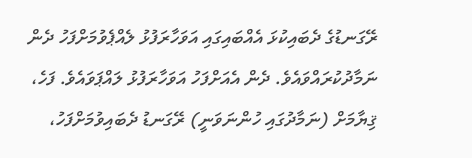ރޭގަނޑުގެ ދެބައިކުޅަ އެއްބައިގައި އަވަހާރަފުޅު ލެއްޕެވުމަށްފަހު ދެން ނަމާދުކުރައްވައެވެ. ދެން އެއަށްފަހު އަވަހާރަފުޅު ލައްޕަވައެވެ. ފަހެ، ޤިޔާމަށް (ނަމާދުގައި ހުންނަވަނީ) ރޭގަނޑު ދެބައިވުމަށްފަހު،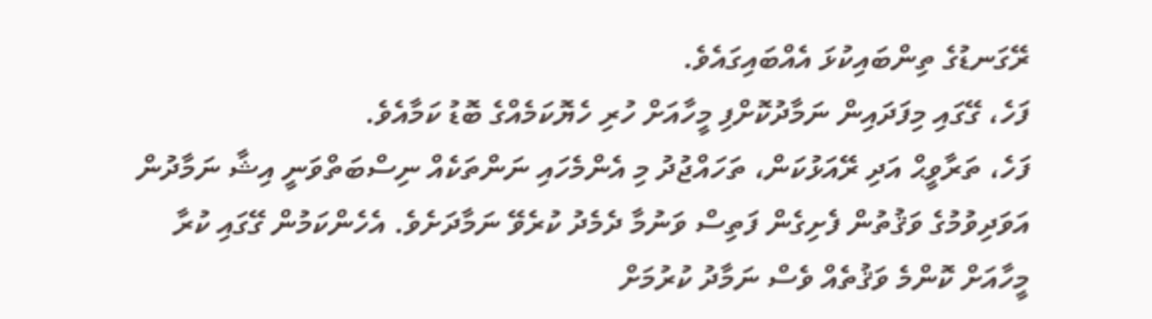ރޭގަނޑުގެ ތިންބައިކުޅަ އެއްބައިގައެވެ.
ފަހެ، ގޭގައި މިފަދައިން ނަމާދުކޮށްފި މީހާއަށް ހުރި ހެޔޮކަމެއްގެ ބޮޑު ކަމާއެވެ.
ފަހެ، ތަރާވީޙް އަދި ރޭއަޅުކަން، ތަހައްޖުދު މި އެންމެހައި ނަންތަކެއް ނިސްބަތްވަނީ އިޝާ ނަމާދުން އަވަދިވުމުގެ ވަޤުތުން ފެށިގެން ފަތިސް ވަނުމާ ދެމެދު ކުރެވޭ ނަމާދަށެވެ. އެހެންކަމުން ގޭގައި ކުރާ މީހާއަށް ކޮންމެ ވަޤުތެއް ވެސް ނަމާދު ކުރުމަށް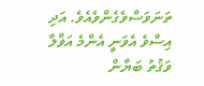ތަނަވަސްވެގެންވެއެވެ. އަދި އިސްވެ އެވަނީ އެންމެ އަޥްލާ ވަޤުތު ބަޔާން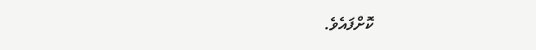ކޮށްފައެވެ.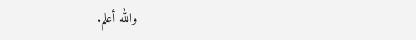والله أعلم.